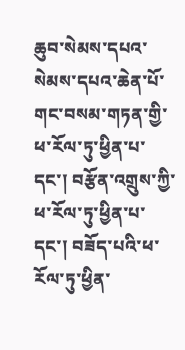ཆུབ་སེམས་དཔའ་སེམས་དཔའ་ཆེན་པོ་གང་བསམ་གཏན་གྱི་ཕ་རོལ་ཏུ་ཕྱིན་པ་དང་། བརྩོན་འགྲུས་ཀྱི་ཕ་རོལ་ཏུ་ཕྱིན་པ་དང་། བཟོད་པའི་ཕ་རོལ་ཏུ་ཕྱིན་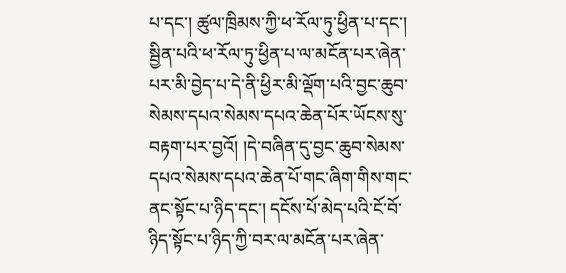པ་དང་། ཚུལ་ཁྲིམས་ཀྱི་ཕ་རོལ་ཏུ་ཕྱིན་པ་དང་། སྦྱིན་པའི་ཕ་རོལ་ཏུ་ཕྱིན་པ་ལ་མངོན་པར་ཞེན་པར་མི་བྱེད་པ་དེ་ནི་ཕྱིར་མི་ལྡོག་པའི་བྱང་ཆུབ་སེམས་དཔའ་སེམས་དཔའ་ཆེན་པོར་ཡོངས་སུ་བརྟག་པར་བྱའོ། །དེ་བཞིན་དུ་བྱང་ཆུབ་སེམས་དཔའ་སེམས་དཔའ་ཆེན་པོ་གང་ཞིག་གིས་གང་ནང་སྟོང་པ་ཉིད་དང་། དངོས་པོ་མེད་པའི་ངོ་བོ་ཉིད་སྟོང་པ་ཉིད་ཀྱི་བར་ལ་མངོན་པར་ཞེན་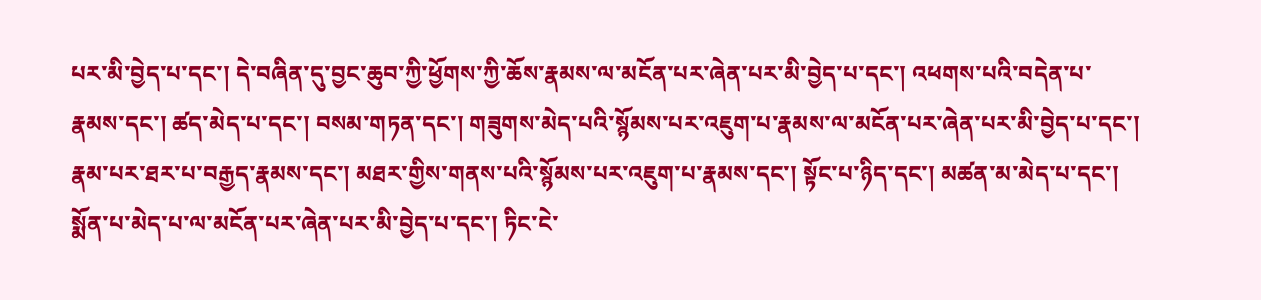པར་མི་བྱེད་པ་དང་། དེ་བཞིན་དུ་བྱང་ཆུབ་ཀྱི་ཕྱོགས་ཀྱི་ཆོས་རྣམས་ལ་མངོན་པར་ཞེན་པར་མི་བྱེད་པ་དང་། འཕགས་པའི་བདེན་པ་རྣམས་དང་། ཚད་མེད་པ་དང་། བསམ་གཏན་དང་། གཟུགས་མེད་པའི་སྙོམས་པར་འཇུག་པ་རྣམས་ལ་མངོན་པར་ཞེན་པར་མི་བྱེད་པ་དང་། རྣམ་པར་ཐར་པ་བརྒྱད་རྣམས་དང་། མཐར་གྱིས་གནས་པའི་སྙོམས་པར་འཇུག་པ་རྣམས་དང་། སྟོང་པ་ཉིད་དང་། མཚན་མ་མེད་པ་དང་། སྨོན་པ་མེད་པ་ལ་མངོན་པར་ཞེན་པར་མི་བྱེད་པ་དང་། ཏིང་ངེ་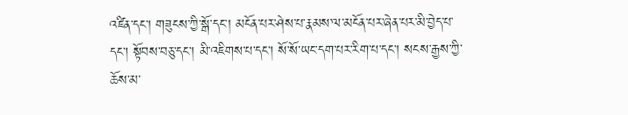འཛིན་དང་། གཟུངས་ཀྱི་སྒོ་དང་། མངོན་པར་ཤེས་པ་རྣམས་ལ་མངོན་པར་ཞེན་པར་མི་བྱེད་པ་དང་། སྟོབས་བཅུ་དང་། མི་འཇིགས་པ་དང་། སོ་སོ་ཡང་དག་པར་རིག་པ་དང་། སངས་རྒྱས་ཀྱི་ཆོས་མ་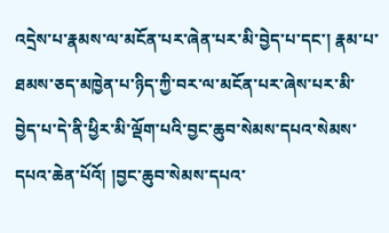འདྲེས་པ་རྣམས་ལ་མངོན་པར་ཞེན་པར་མི་བྱེད་པ་དང་། རྣམ་པ་ཐམས་ཅད་མཁྱེན་པ་ཉིད་ཀྱི་བར་ལ་མངོན་པར་ཞེས་པར་མི་བྱེད་པ་དེ་ནི་ཕྱིར་མི་ལྡོག་པའི་བྱང་ཆུབ་སེམས་དཔའ་སེམས་དཔའ་ཆེན་པོའོ། །བྱང་ཆུབ་སེམས་དཔའ་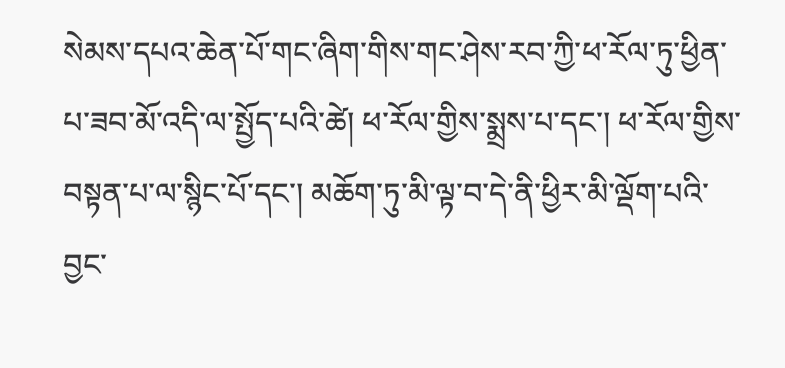སེམས་དཔའ་ཆེན་པོ་གང་ཞིག་གིས་གང་ཤེས་རབ་ཀྱི་ཕ་རོལ་ཏུ་ཕྱིན་པ་ཟབ་མོ་འདི་ལ་སྤྱོད་པའི་ཚེ། ཕ་རོལ་གྱིས་སྨྲས་པ་དང་། ཕ་རོལ་གྱིས་བསྟན་པ་ལ་སྙིང་པོ་དང་། མཆོག་ཏུ་མི་ལྟ་བ་དེ་ནི་ཕྱིར་མི་ལྡོག་པའི་བྱང་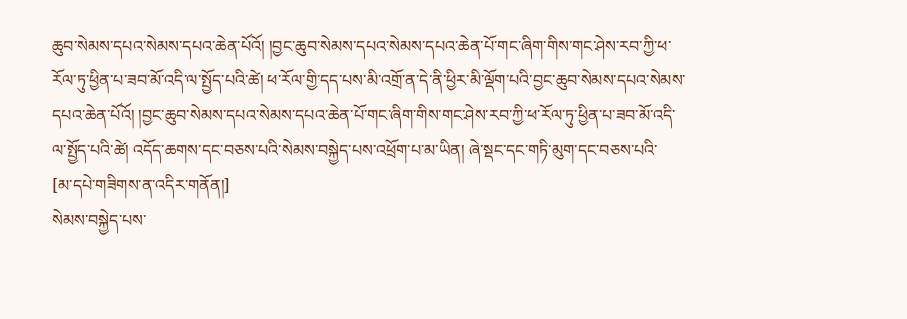ཆུབ་སེམས་དཔའ་སེམས་དཔའ་ཆེན་པོའོ། །བྱང་ཆུབ་སེམས་དཔའ་སེམས་དཔའ་ཆེན་པོ་གང་ཞིག་གིས་གང་ཤེས་རབ་ཀྱི་ཕ་རོལ་ཏུ་ཕྱིན་པ་ཟབ་མོ་འདི་ལ་སྤྱོད་པའི་ཚེ། ཕ་རོལ་གྱི་དད་པས་མི་འགྲོ་ན་དེ་ནི་ཕྱིར་མི་ལྡོག་པའི་བྱང་ཆུབ་སེམས་དཔའ་སེམས་དཔའ་ཆེན་པོའོ། །བྱང་ཆུབ་སེམས་དཔའ་སེམས་དཔའ་ཆེན་པོ་གང་ཞིག་གིས་གང་ཤེས་རབ་ཀྱི་ཕ་རོལ་ཏུ་ཕྱིན་པ་ཟབ་མོ་འདི་ལ་སྤྱོད་པའི་ཚེ། འདོད་ཆགས་དང་བཅས་པའི་སེམས་བསྐྱེད་པས་འཕྲོག་པ་མ་ཡིན། ཞེ་སྡང་དང་གཏི་མུག་དང་བཅས་པའི་
[མ་དཔེ་གཟིགས་ན་འདིར་གནོན།]
སེམས་བསྐྱེད་པས་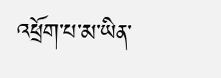འཕྲོག་པ་མ་ཡིན་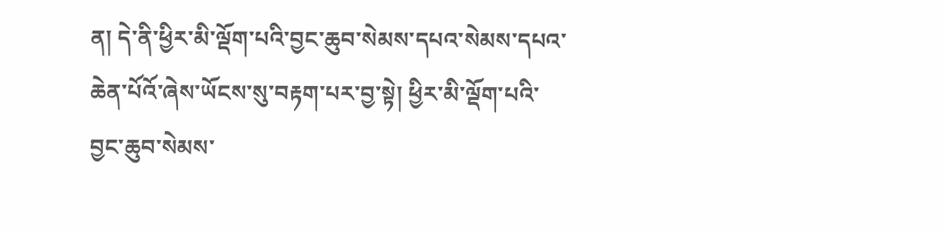ན། དེ་ནི་ཕྱིར་མི་ལྡོག་པའི་བྱང་ཆུབ་སེམས་དཔའ་སེམས་དཔའ་ཆེན་པོའོ་ཞེས་ཡོངས་སུ་བརྟག་པར་བྱ་སྟེ། ཕྱིར་མི་ལྡོག་པའི་བྱང་ཆུབ་སེམས་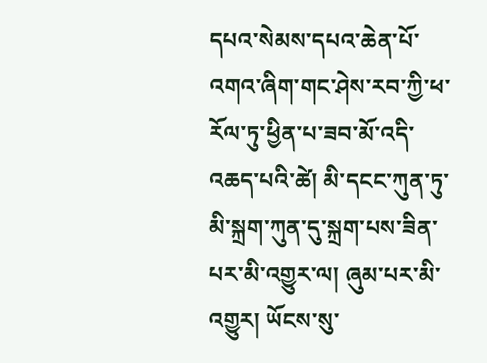དཔའ་སེམས་དཔའ་ཆེན་པོ་འགའ་ཞིག་གང་ཤེས་རབ་ཀྱི་ཕ་རོལ་ཏུ་ཕྱིན་པ་ཟབ་མོ་འདི་འཆད་པའི་ཚེ། མི་དངང་ཀུན་ཏུ་མི་སྐྲག་ཀུན་དུ་སྐྲག་པས་ཟིན་པར་མི་འགྱུར་ལ། ཞུམ་པར་མི་འགྱུར། ཡོངས་སུ་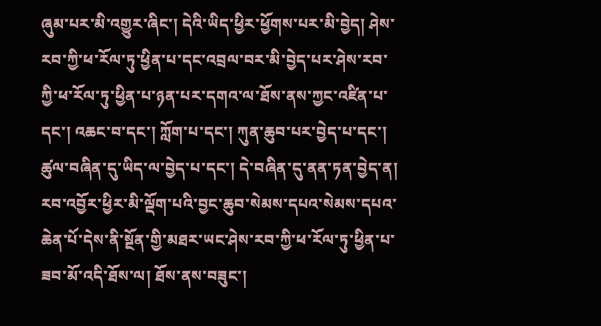ཞུམ་པར་མི་འགྱུར་ཞིང་། དེའི་ཡིད་ཕྱིར་ཕྱོགས་པར་མི་བྱེད། ཤེས་རབ་ཀྱི་ཕ་རོལ་ཏུ་ཕྱིན་པ་དང་འབྲལ་བར་མི་བྱེད་པར་ཤེས་རབ་ཀྱི་ཕ་རོལ་ཏུ་ཕྱིན་པ་ཉན་པར་དགའ་ལ་ཐོས་ནས་ཀྱང་འཛིན་པ་དང་། འཆང་བ་དང་། ཀློག་པ་དང་། ཀུན་ཆུབ་པར་བྱེད་པ་དང་། ཚུལ་བཞིན་དུ་ཡིད་ལ་བྱེད་པ་དང་། དེ་བཞིན་དུ་ནན་ཏན་བྱེད་ན། རབ་འབྱོར་ཕྱིར་མི་ལྡོག་པའི་བྱང་ཆུབ་སེམས་དཔའ་སེམས་དཔའ་ཆེན་པོ་དེས་ནི་སྔོན་གྱི་མཐར་ཡང་ཤེས་རབ་ཀྱི་ཕ་རོལ་ཏུ་ཕྱིན་པ་ཟབ་མོ་འདི་ཐོས་ལ། ཐོས་ནས་བཟུང་།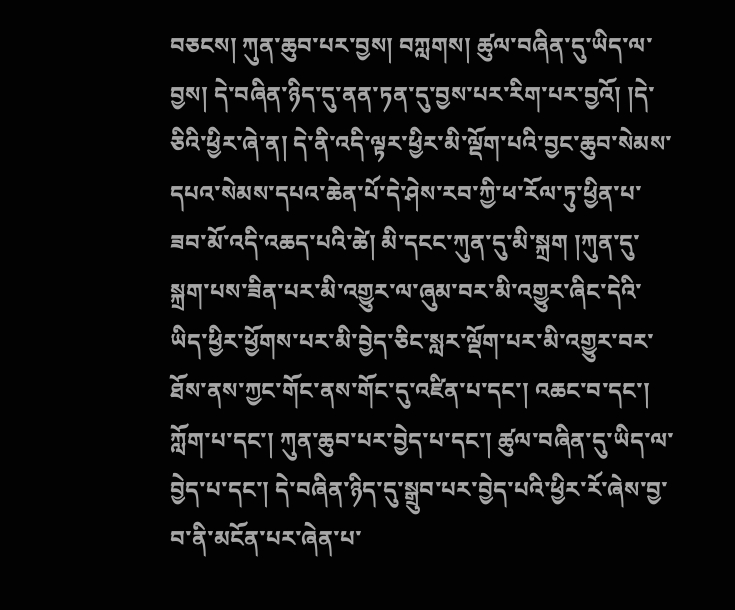བཅངས། ཀུན་ཆུབ་པར་བྱས། བཀླགས། ཚུལ་བཞིན་དུ་ཡིད་ལ་བྱས། དེ་བཞིན་ཉིད་དུ་ནན་ཏན་དུ་བྱས་པར་རིག་པར་བྱའོ། །དེ་ཅིའི་ཕྱིར་ཞེ་ན། དེ་ནི་འདི་ལྟར་ཕྱིར་མི་ལྡོག་པའི་བྱང་ཆུབ་སེམས་དཔའ་སེམས་དཔའ་ཆེན་པོ་དེ་ཤེས་རབ་ཀྱི་ཕ་རོལ་ཏུ་ཕྱིན་པ་ཟབ་མོ་འདི་འཆད་པའི་ཚེ། མི་དངང་ཀུན་དུ་མི་སྐྲག །ཀུན་དུ་སྐྲག་པས་ཟིན་པར་མི་འགྱུར་ལ་ཞུམ་བར་མི་འགྱུར་ཞིང་དེའི་ཡིད་ཕྱིར་ཕྱོགས་པར་མི་བྱེད་ཅིང་སླར་ལྡོག་པར་མི་འགྱུར་བར་ཐོས་ནས་ཀྱང་གོང་ནས་གོང་དུ་འཛིན་པ་དང་། འཆང་བ་དང་། ཀློག་པ་དང་། ཀུན་ཆུབ་པར་བྱེད་པ་དང་། ཚུལ་བཞིན་དུ་ཡིད་ལ་བྱེད་པ་དང་། དེ་བཞིན་ཉིད་དུ་སྒྲུབ་པར་བྱེད་པའི་ཕྱིར་རོ་ཞེས་བྱ་བ་ནི་མངོན་པར་ཞེན་པ་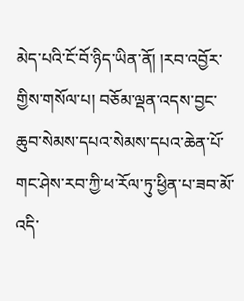མེད་པའི་ངོ་བོ་ཉིད་ཡིན་ནོ། །རབ་འབྱོར་གྱིས་གསོལ་པ། བཅོམ་ལྡན་འདས་བྱང་ཆུབ་སེམས་དཔའ་སེམས་དཔའ་ཆེན་པོ་གང་ཤེས་རབ་ཀྱི་ཕ་རོལ་ཏུ་ཕྱིན་པ་ཟབ་མོ་འདི་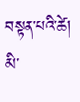བསྟན་པའི་ཚེ། མི་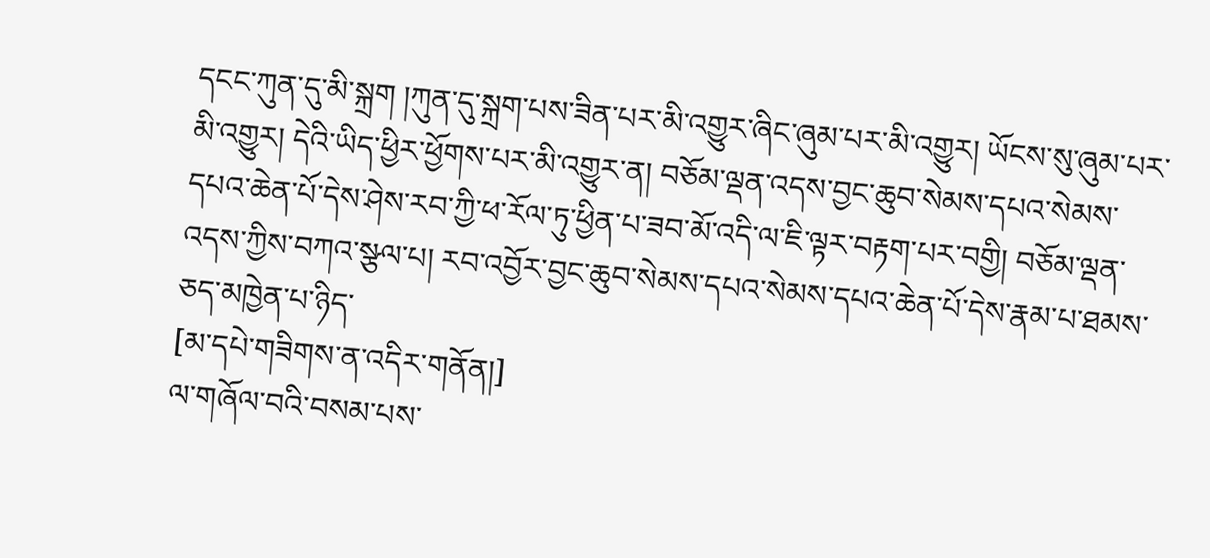དངང་ཀུན་དུ་མི་སྐྲག །ཀུན་དུ་སྐྲག་པས་ཟིན་པར་མི་འགྱུར་ཞིང་ཞུམ་པར་མི་འགྱུར། ཡོངས་སུ་ཞུམ་པར་མི་འགྱུར། དེའི་ཡིད་ཕྱིར་ཕྱོགས་པར་མི་འགྱུར་ན། བཅོམ་ལྡན་འདས་བྱང་ཆུབ་སེམས་དཔའ་སེམས་དཔའ་ཆེན་པོ་དེས་ཤེས་རབ་ཀྱི་ཕ་རོལ་ཏུ་ཕྱིན་པ་ཟབ་མོ་འདི་ལ་ཇི་ལྟར་བརྟག་པར་བགྱི། བཅོམ་ལྡན་འདས་ཀྱིས་བཀའ་སྩལ་པ། རབ་འབྱོར་བྱང་ཆུབ་སེམས་དཔའ་སེམས་དཔའ་ཆེན་པོ་དེས་རྣམ་པ་ཐམས་ཅད་མཁྱེན་པ་ཉིད་
[མ་དཔེ་གཟིགས་ན་འདིར་གནོན།]
ལ་གཞོལ་བའི་བསམ་པས་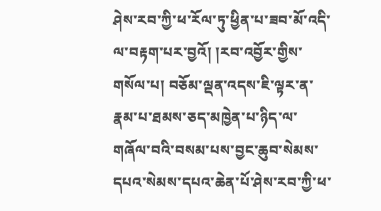ཤེས་རབ་ཀྱི་ཕ་རོལ་ཏུ་ཕྱིན་པ་ཟབ་མོ་འདི་ལ་བརྟག་པར་བྱའོ། །རབ་འབྱོར་གྱིས་གསོལ་པ། བཅོམ་ལྡན་འདས་ཇི་ལྟར་ན་རྣམ་པ་ཐམས་ཅད་མཁྱེན་པ་ཉིད་ལ་གཞོལ་བའི་བསམ་པས་བྱང་ཆུབ་སེམས་དཔའ་སེམས་དཔའ་ཆེན་པོ་ཤེས་རབ་ཀྱི་ཕ་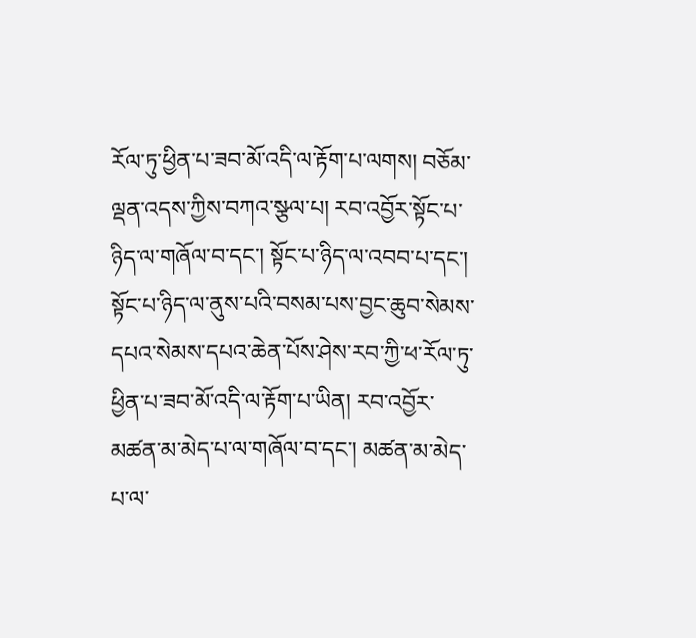རོལ་ཏུ་ཕྱིན་པ་ཟབ་མོ་འདི་ལ་རྟོག་པ་ལགས། བཅོམ་ལྡན་འདས་ཀྱིས་བཀའ་སྩལ་པ། རབ་འབྱོར་སྟོང་པ་ཉིད་ལ་གཞོལ་བ་དང་། སྟོང་པ་ཉིད་ལ་འབབ་པ་དང་། སྟོང་པ་ཉིད་ལ་ནུས་པའི་བསམ་པས་བྱང་ཆུབ་སེམས་དཔའ་སེམས་དཔའ་ཆེན་པོས་ཤེས་རབ་ཀྱི་ཕ་རོལ་ཏུ་ཕྱིན་པ་ཟབ་མོ་འདི་ལ་རྟོག་པ་ཡིན། རབ་འབྱོར་མཚན་མ་མེད་པ་ལ་གཞོལ་བ་དང་། མཚན་མ་མེད་པ་ལ་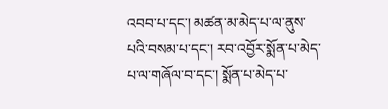འབབ་པ་དང་། མཚན་མ་མེད་པ་ལ་ནུས་པའི་བསམ་པ་དང་། རབ་འབྱོར་སྨོན་པ་མེད་པ་ལ་གཞོལ་བ་དང་། སྨོན་པ་མེད་པ་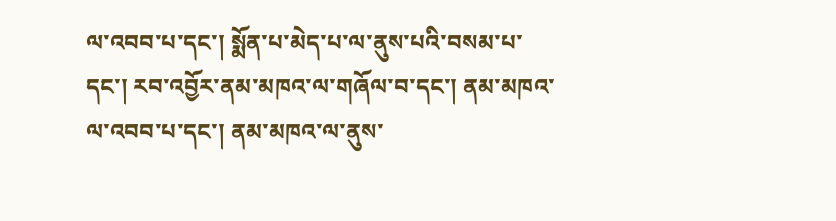ལ་འབབ་པ་དང་། སྨོན་པ་མེད་པ་ལ་ནུས་པའི་བསམ་པ་དང་། རབ་འབྱོར་ནམ་མཁའ་ལ་གཞོལ་བ་དང་། ནམ་མཁའ་ལ་འབབ་པ་དང་། ནམ་མཁའ་ལ་ནུས་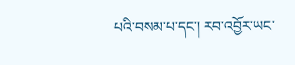པའི་བསམ་པ་དང་། རབ་འབྱོར་ཡང་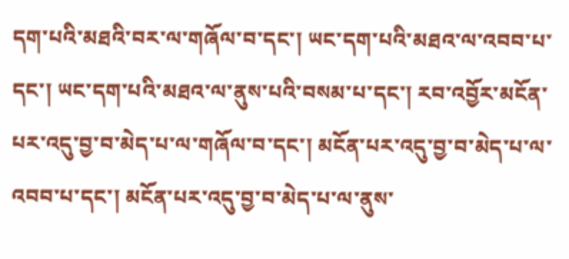དག་པའི་མཐའི་བར་ལ་གཞོལ་བ་དང་། ཡང་དག་པའི་མཐའ་ལ་འབབ་པ་དང་། ཡང་དག་པའི་མཐའ་ལ་ནུས་པའི་བསམ་པ་དང་། རབ་འབྱོར་མངོན་པར་འདུ་བྱ་བ་མེད་པ་ལ་གཞོལ་བ་དང་། མངོན་པར་འདུ་བྱ་བ་མེད་པ་ལ་འབབ་པ་དང་། མངོན་པར་འདུ་བྱ་བ་མེད་པ་ལ་ནུས་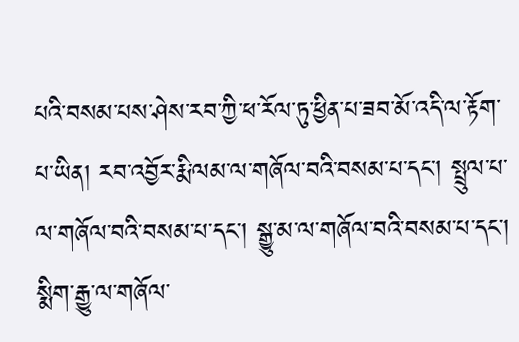པའི་བསམ་པས་ཤེས་རབ་ཀྱི་ཕ་རོལ་ཏུ་ཕྱིན་པ་ཟབ་མོ་འདི་ལ་རྟོག་པ་ཡིན། རབ་འབྱོར་རྨི་ལམ་ལ་གཞོལ་བའི་བསམ་པ་དང་། སྤྲུལ་པ་ལ་གཞོལ་བའི་བསམ་པ་དང་། སྒྱུ་མ་ལ་གཞོལ་བའི་བསམ་པ་དང་། སྨིག་རྒྱུ་ལ་གཞོལ་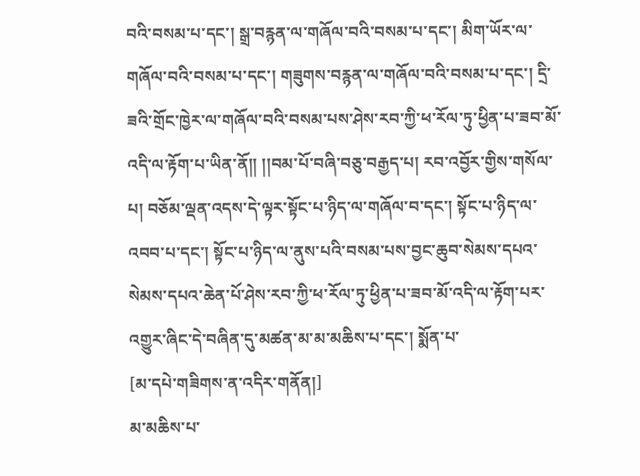བའི་བསམ་པ་དང་། སྒྲ་བརྙན་ལ་གཞོལ་བའི་བསམ་པ་དང་། མིག་ཡོར་ལ་གཞོལ་བའི་བསམ་པ་དང་། གཟུགས་བརྙན་ལ་གཞོལ་བའི་བསམ་པ་དང་། དྲི་ཟའི་གྲོང་ཁྱེར་ལ་གཞོལ་བའི་བསམ་པས་ཤེས་རབ་ཀྱི་ཕ་རོལ་ཏུ་ཕྱིན་པ་ཟབ་མོ་འདི་ལ་རྟོག་པ་ཡིན་ནོ།། །།བམ་པོ་བཞི་བཅུ་བརྒྱད་པ། རབ་འབྱོར་གྱིས་གསོལ་པ། བཅོམ་ལྡན་འདས་དེ་ལྟར་སྟོང་པ་ཉིད་ལ་གཞོལ་བ་དང་། སྟོང་པ་ཉིད་ལ་འབབ་པ་དང་། སྟོང་པ་ཉིད་ལ་ནུས་པའི་བསམ་པས་བྱང་ཆུབ་སེམས་དཔའ་སེམས་དཔའ་ཆེན་པོ་ཤེས་རབ་ཀྱི་ཕ་རོལ་ཏུ་ཕྱིན་པ་ཟབ་མོ་འདི་ལ་རྟོག་པར་འགྱུར་ཞིང་དེ་བཞིན་དུ་མཚན་མ་མ་མཆིས་པ་དང་། སྨོན་པ་
[མ་དཔེ་གཟིགས་ན་འདིར་གནོན།]
མ་མཆིས་པ་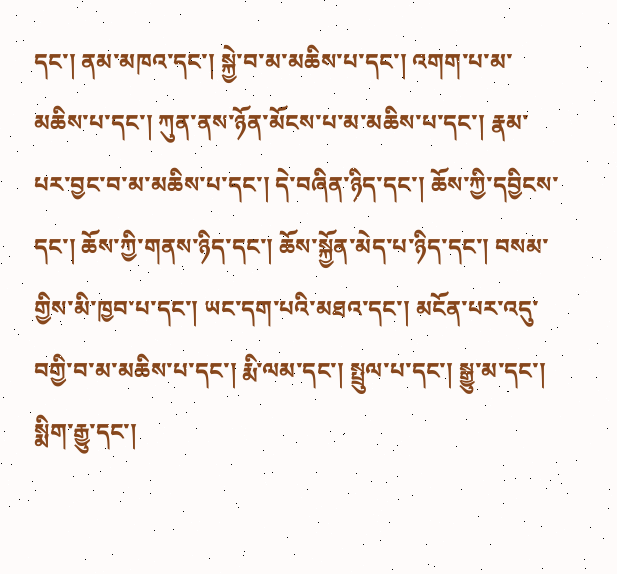དང་། ནམ་མཁའ་དང་། སྐྱེ་བ་མ་མཆིས་པ་དང་། འགག་པ་མ་མཆིས་པ་དང་། ཀུན་ནས་ཉོན་མོངས་པ་མ་མཆིས་པ་དང་། རྣམ་པར་བྱང་བ་མ་མཆིས་པ་དང་། དེ་བཞིན་ཉིད་དང་། ཆོས་ཀྱི་དབྱིངས་དང་། ཆོས་ཀྱི་གནས་ཉིད་དང་། ཆོས་སྐྱོན་མེད་པ་ཉིད་དང་། བསམ་གྱིས་མི་ཁྱབ་པ་དང་། ཡང་དག་པའི་མཐའ་དང་། མངོན་པར་འདུ་བགྱི་བ་མ་མཆིས་པ་དང་། རྨི་ལམ་དང་། སྤྲུལ་པ་དང་། སྒྱུ་མ་དང་། སྨིག་རྒྱུ་དང་།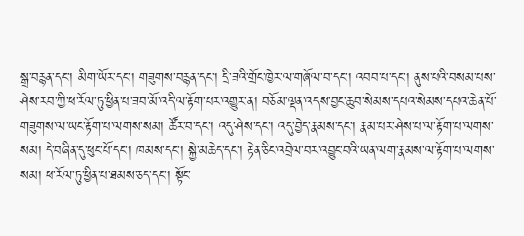སྒྲ་བརྙན་དང་། མིག་ཡོར་དང་། གཟུགས་བརྙན་དང་། དྲི་ཟའི་གྲོང་ཁྱེར་ལ་གཞོལ་བ་དང་། འབབ་པ་དང་། ནུས་པའི་བསམ་པས་ཤེས་རབ་ཀྱི་ཕ་རོལ་ཏུ་ཕྱིན་པ་ཟབ་མོ་འདི་ལ་རྟོག་པར་འགྱུར་ན། བཅོམ་ལྡན་འདས་བྱང་ཆུབ་སེམས་དཔའ་སེམས་དཔའ་ཆེན་པོ་གཟུགས་ལ་ཡང་རྟོག་པ་ལགས་སམ། ཚོར་བ་དང་། འདུ་ཤེས་དང་། འདུ་བྱེད་རྣམས་དང་། རྣམ་པར་ཤེས་པ་ལ་རྟོག་པ་ལགས་སམ། དེ་བཞིན་དུ་ཕུང་པོ་དང་། ཁམས་དང་། སྐྱེ་མཆེད་དང་། རྟེན་ཅིང་འབྲེལ་བར་འབྱུང་བའི་ཡན་ལག་རྣམས་ལ་རྟོག་པ་ལགས་སམ། ཕ་རོལ་ཏུ་ཕྱིན་པ་ཐམས་ཅད་དང་། སྟོང་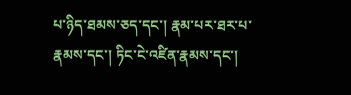པ་ཉིད་ཐམས་ཅད་དང་། རྣམ་པར་ཐར་པ་རྣམས་དང་། ཏིང་ངེ་འཛིན་རྣམས་དང་།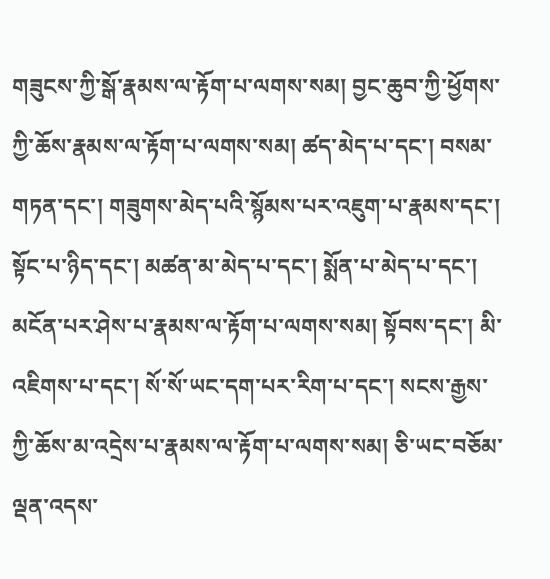གཟུངས་ཀྱི་སྒོ་རྣམས་ལ་རྟོག་པ་ལགས་སམ། བྱང་ཆུབ་ཀྱི་ཕྱོགས་ཀྱི་ཆོས་རྣམས་ལ་རྟོག་པ་ལགས་སམ། ཚད་མེད་པ་དང་། བསམ་གཏན་དང་། གཟུགས་མེད་པའི་སྙོམས་པར་འཇུག་པ་རྣམས་དང་། སྟོང་པ་ཉིད་དང་། མཚན་མ་མེད་པ་དང་། སྨོན་པ་མེད་པ་དང་། མངོན་པར་ཤེས་པ་རྣམས་ལ་རྟོག་པ་ལགས་སམ། སྟོབས་དང་། མི་འཇིགས་པ་དང་། སོ་སོ་ཡང་དག་པར་རིག་པ་དང་། སངས་རྒྱས་ཀྱི་ཆོས་མ་འདྲེས་པ་རྣམས་ལ་རྟོག་པ་ལགས་སམ། ཅི་ཡང་བཅོམ་ལྡན་འདས་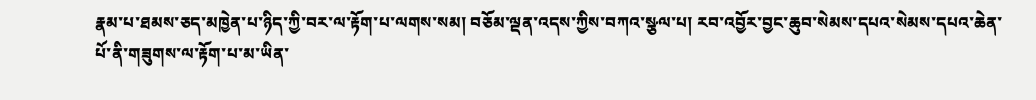རྣམ་པ་ཐམས་ཅད་མཁྱེན་པ་ཉིད་ཀྱི་བར་ལ་རྟོག་པ་ལགས་སམ། བཅོམ་ལྡན་འདས་ཀྱིས་བཀའ་སྩལ་པ། རབ་འབྱོར་བྱང་ཆུབ་སེམས་དཔའ་སེམས་དཔའ་ཆེན་པོ་ནི་གཟུགས་ལ་རྟོག་པ་མ་ཡིན་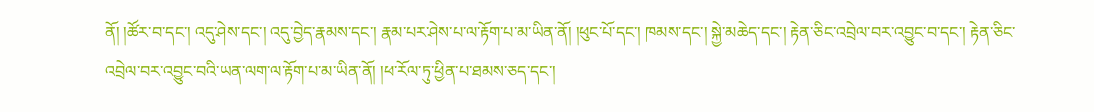ནོ། །ཚོར་བ་དང་། འདུ་ཤེས་དང་། འདུ་བྱེད་རྣམས་དང་། རྣམ་པར་ཤེས་པ་ལ་རྟོག་པ་མ་ཡིན་ནོ། །ཕུང་པོ་དང་། ཁམས་དང་། སྐྱེ་མཆེད་དང་། རྟེན་ཅིང་འབྲེལ་བར་འབྱུང་བ་དང་། རྟེན་ཅིང་འབྲེལ་བར་འབྱུང་བའི་ཡན་ལག་ལ་རྟོག་པ་མ་ཡིན་ནོ། །ཕ་རོལ་ཏུ་ཕྱིན་པ་ཐམས་ཅད་དང་།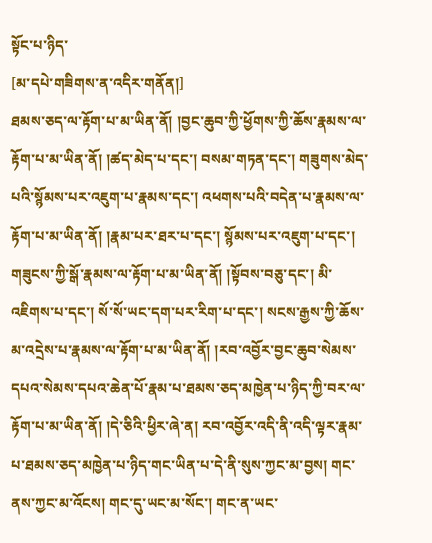སྟོང་པ་ཉིད་
[མ་དཔེ་གཟིགས་ན་འདིར་གནོན།]
ཐམས་ཅད་ལ་རྟོག་པ་མ་ཡིན་ནོ། །བྱང་ཆུབ་ཀྱི་ཕྱོགས་ཀྱི་ཆོས་རྣམས་ལ་རྟོག་པ་མ་ཡིན་ནོ། །ཚད་མེད་པ་དང་། བསམ་གཏན་དང་། གཟུགས་མེད་པའི་སྙོམས་པར་འཇུག་པ་རྣམས་དང་། འཕགས་པའི་བདེན་པ་རྣམས་ལ་རྟོག་པ་མ་ཡིན་ནོ། །རྣམ་པར་ཐར་པ་དང་། སྙོམས་པར་འཇུག་པ་དང་། གཟུངས་ཀྱི་སྒོ་རྣམས་ལ་རྟོག་པ་མ་ཡིན་ནོ། །སྟོབས་བཅུ་དང་། མི་འཇིགས་པ་དང་། སོ་སོ་ཡང་དག་པར་རིག་པ་དང་། སངས་རྒྱས་ཀྱི་ཆོས་མ་འདྲེས་པ་རྣམས་ལ་རྟོག་པ་མ་ཡིན་ནོ། །རབ་འབྱོར་བྱང་ཆུབ་སེམས་དཔའ་སེམས་དཔའ་ཆེན་པོ་རྣམ་པ་ཐམས་ཅད་མཁྱེན་པ་ཉིད་ཀྱི་བར་ལ་རྟོག་པ་མ་ཡིན་ནོ། །དེ་ཅིའི་ཕྱིར་ཞེ་ན། རབ་འབྱོར་འདི་ནི་འདི་ལྟར་རྣམ་པ་ཐམས་ཅད་མཁྱེན་པ་ཉིད་གང་ཡིན་པ་དེ་ནི་སུས་ཀྱང་མ་བྱས། གང་ནས་ཀྱང་མ་འོངས། གང་དུ་ཡང་མ་སོང་། གང་ན་ཡང་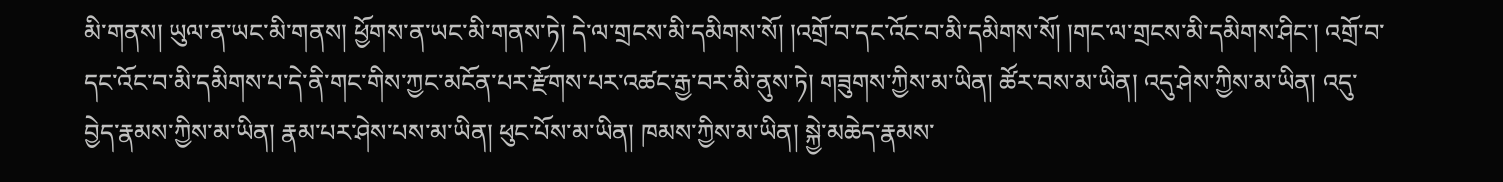མི་གནས། ཡུལ་ན་ཡང་མི་གནས། ཕྱོགས་ན་ཡང་མི་གནས་ཏེ། དེ་ལ་གྲངས་མི་དམིགས་སོ། །འགྲོ་བ་དང་འོང་བ་མི་དམིགས་སོ། །གང་ལ་གྲངས་མི་དམིགས་ཤིང་། འགྲོ་བ་དང་འོང་བ་མི་དམིགས་པ་དེ་ནི་གང་གིས་ཀྱང་མངོན་པར་རྫོགས་པར་འཚང་རྒྱ་བར་མི་ནུས་ཏེ། གཟུགས་ཀྱིས་མ་ཡིན། ཚོར་བས་མ་ཡིན། འདུ་ཤེས་ཀྱིས་མ་ཡིན། འདུ་བྱེད་རྣམས་ཀྱིས་མ་ཡིན། རྣམ་པར་ཤེས་པས་མ་ཡིན། ཕུང་པོས་མ་ཡིན། ཁམས་ཀྱིས་མ་ཡིན། སྐྱེ་མཆེད་རྣམས་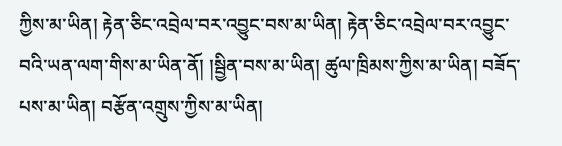ཀྱིས་མ་ཡིན། རྟེན་ཅིང་འབྲེལ་བར་འབྱུང་བས་མ་ཡིན། རྟེན་ཅིང་འབྲེལ་བར་འབྱུང་བའི་ཡན་ལག་གིས་མ་ཡིན་ནོ། །སྦྱིན་བས་མ་ཡིན། ཚུལ་ཁྲིམས་ཀྱིས་མ་ཡིན། བཟོད་པས་མ་ཡིན། བརྩོན་འགྲུས་ཀྱིས་མ་ཡིན།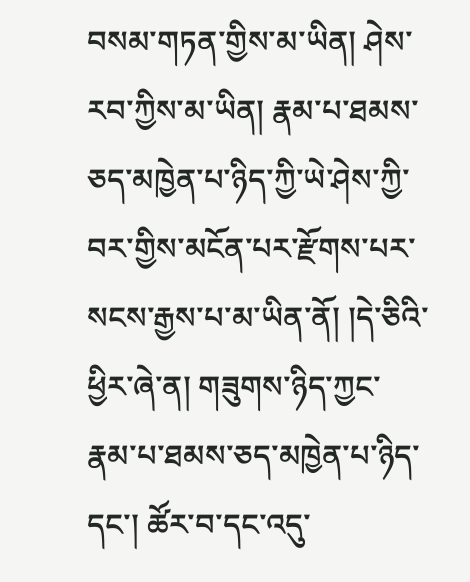བསམ་གཏན་གྱིས་མ་ཡིན། ཤེས་རབ་ཀྱིས་མ་ཡིན། རྣམ་པ་ཐམས་ཅད་མཁྱེན་པ་ཉིད་ཀྱི་ཡེ་ཤེས་ཀྱི་བར་གྱིས་མངོན་པར་རྫོགས་པར་སངས་རྒྱས་པ་མ་ཡིན་ནོ། །དེ་ཅིའི་ཕྱིར་ཞེ་ན། གཟུགས་ཉིད་ཀྱང་རྣམ་པ་ཐམས་ཅད་མཁྱེན་པ་ཉིད་དང་། ཚོར་བ་དང་འདུ་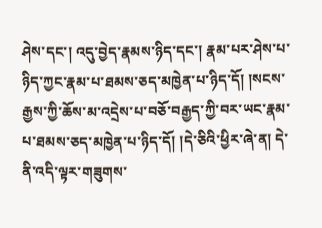ཤེས་དང་། འདུ་བྱེད་རྣམས་ཉིད་དང་། རྣམ་པར་ཤེས་པ་ཉིད་ཀྱང་རྣམ་པ་ཐམས་ཅད་མཁྱེན་པ་ཉིད་དོ། །སངས་རྒྱས་ཀྱི་ཆོས་མ་འདྲེས་པ་བཅོ་བརྒྱད་ཀྱི་བར་ཡང་རྣམ་པ་ཐམས་ཅད་མཁྱེན་པ་ཉིད་དོ། །དེ་ཅིའི་ཕྱིར་ཞེ་ན། དེ་ནི་འདི་ལྟར་གཟུགས་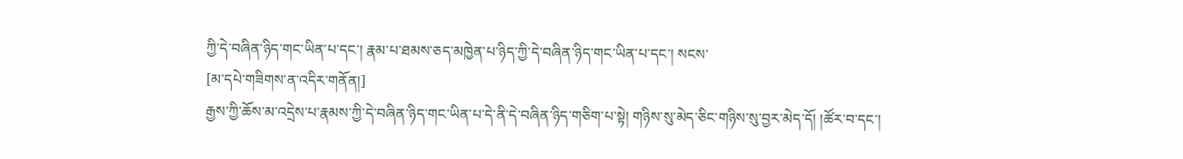ཀྱི་དེ་བཞིན་ཉིད་གང་ཡིན་པ་དང་། རྣམ་པ་ཐམས་ཅད་མཁྱེན་པ་ཉིད་ཀྱི་དེ་བཞིན་ཉིད་གང་ཡིན་པ་དང་། སངས་
[མ་དཔེ་གཟིགས་ན་འདིར་གནོན།]
རྒྱས་ཀྱི་ཆོས་མ་འདྲེས་པ་རྣམས་ཀྱི་དེ་བཞིན་ཉིད་གང་ཡིན་པ་དེ་ནི་དེ་བཞིན་ཉིད་གཅིག་པ་སྟེ། གཉིས་སུ་མེད་ཅིང་གཉིས་སུ་བྱར་མེད་དོ། །ཚོར་བ་དང་།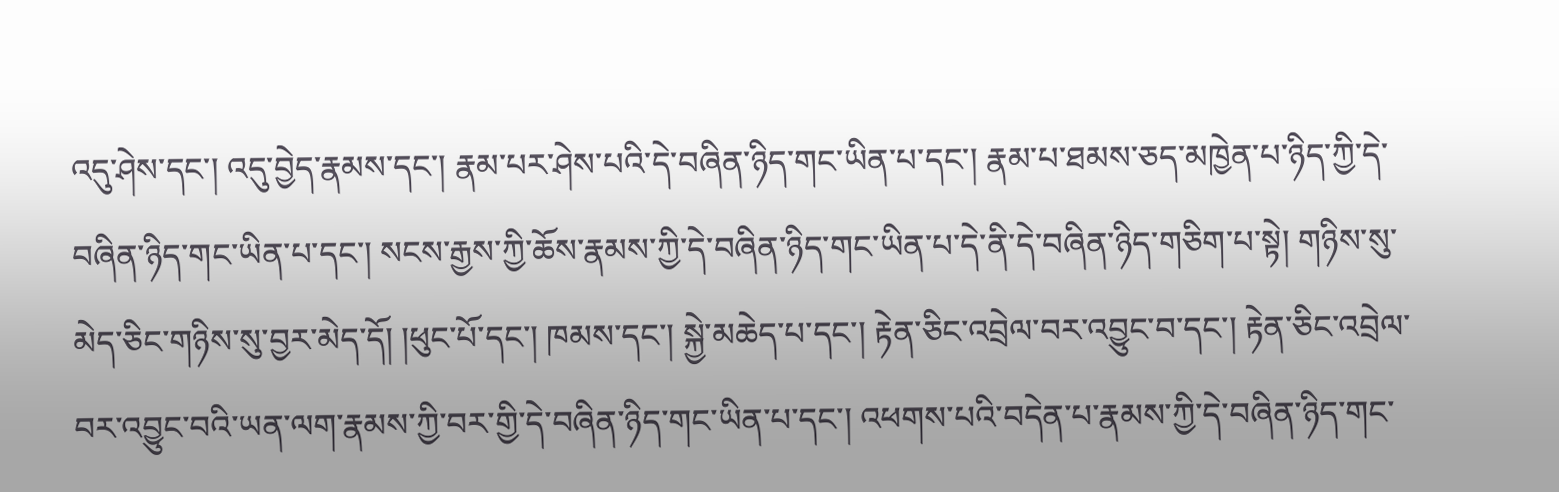འདུ་ཤེས་དང་། འདུ་བྱེད་རྣམས་དང་། རྣམ་པར་ཤེས་པའི་དེ་བཞིན་ཉིད་གང་ཡིན་པ་དང་། རྣམ་པ་ཐམས་ཅད་མཁྱེན་པ་ཉིད་ཀྱི་དེ་བཞིན་ཉིད་གང་ཡིན་པ་དང་། སངས་རྒྱས་ཀྱི་ཆོས་རྣམས་ཀྱི་དེ་བཞིན་ཉིད་གང་ཡིན་པ་དེ་ནི་དེ་བཞིན་ཉིད་གཅིག་པ་སྟེ། གཉིས་སུ་མེད་ཅིང་གཉིས་སུ་བྱར་མེད་དོ། །ཕུང་པོ་དང་། ཁམས་དང་། སྐྱེ་མཆེད་པ་དང་། རྟེན་ཅིང་འབྲེལ་བར་འབྱུང་བ་དང་། རྟེན་ཅིང་འབྲེལ་བར་འབྱུང་བའི་ཡན་ལག་རྣམས་ཀྱི་བར་གྱི་དེ་བཞིན་ཉིད་གང་ཡིན་པ་དང་། འཕགས་པའི་བདེན་པ་རྣམས་ཀྱི་དེ་བཞིན་ཉིད་གང་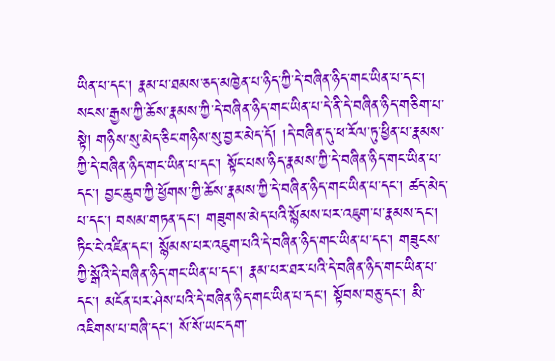ཡིན་པ་དང་། རྣམ་པ་ཐམས་ཅད་མཁྱེན་པ་ཉིད་ཀྱི་དེ་བཞིན་ཉིད་གང་ཡིན་པ་དང་། སངས་རྒྱས་ཀྱི་ཆོས་རྣམས་ཀྱི་དེ་བཞིན་ཉིད་གང་ཡིན་པ་དེ་ནི་དེ་བཞིན་ཉིད་གཅིག་པ་སྟེ། གཉིས་སུ་མེད་ཅིང་གཉིས་སུ་བྱར་མེད་དོ། །དེ་བཞིན་དུ་ཕ་རོལ་ཏུ་ཕྱིན་པ་རྣམས་ཀྱི་དེ་བཞིན་ཉིད་གང་ཡིན་པ་དང་། སྟོང་པས་ཉིད་རྣམས་ཀྱི་དེ་བཞིན་ཉིད་གང་ཡིན་པ་དང་། བྱང་ཆུབ་ཀྱི་ཕྱོགས་ཀྱི་ཆོས་རྣམས་ཀྱི་དེ་བཞིན་ཉིད་གང་ཡིན་པ་དང་། ཚད་མེད་པ་དང་། བསམ་གཏན་དང་། གཟུགས་མེད་པའི་སྙོམས་པར་འཇུག་པ་རྣམས་དང་། ཏིང་ངེ་འཛིན་དང་། སྙོམས་པར་འཇུག་པའི་དེ་བཞིན་ཉིད་གང་ཡིན་པ་དང་། གཟུངས་ཀྱི་སྒོའི་དེ་བཞིན་ཉིད་གང་ཡིན་པ་དང་། རྣམ་པར་ཐར་པའི་དེ་བཞིན་ཉིད་གང་ཡིན་པ་དང་། མངོན་པར་ཤེས་པའི་དེ་བཞིན་ཉིད་གང་ཡིན་པ་དང་། སྟོབས་བཅུ་དང་། མི་འཇིགས་པ་བཞི་དང་། སོ་སོ་ཡང་དག་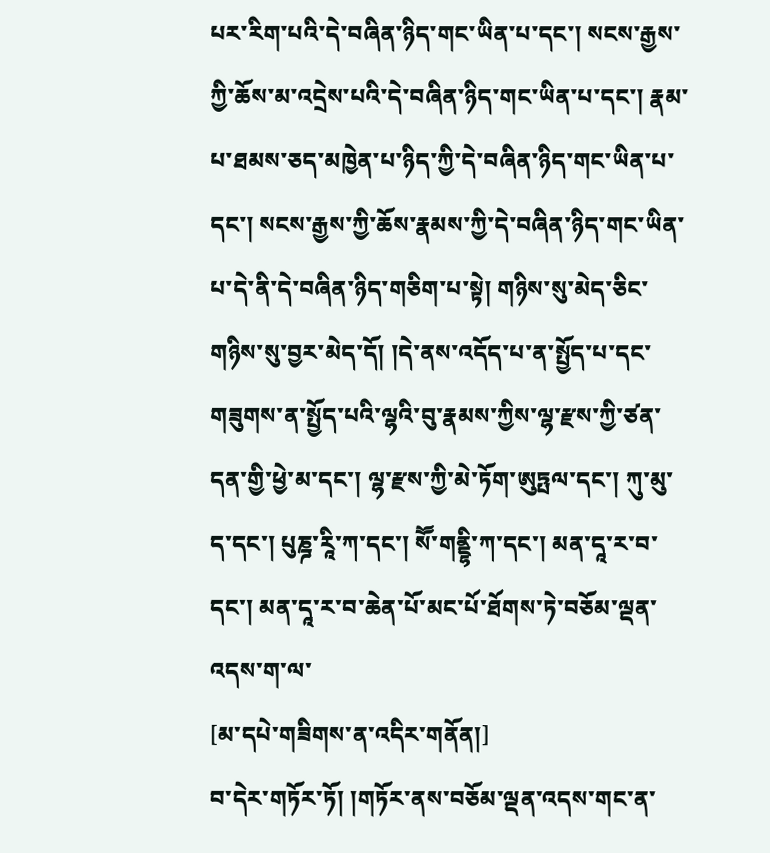པར་རིག་པའི་དེ་བཞིན་ཉིད་གང་ཡིན་པ་དང་། སངས་རྒྱས་ཀྱི་ཆོས་མ་འདྲེས་པའི་དེ་བཞིན་ཉིད་གང་ཡིན་པ་དང་། རྣམ་པ་ཐམས་ཅད་མཁྱེན་པ་ཉིད་ཀྱི་དེ་བཞིན་ཉིད་གང་ཡིན་པ་དང་། སངས་རྒྱས་ཀྱི་ཆོས་རྣམས་ཀྱི་དེ་བཞིན་ཉིད་གང་ཡིན་པ་དེ་ནི་དེ་བཞིན་ཉིད་གཅིག་པ་སྟེ། གཉིས་སུ་མེད་ཅིང་གཉིས་སུ་བྱར་མེད་དོ། །དེ་ནས་འདོད་པ་ན་སྤྱོད་པ་དང་གཟུགས་ན་སྤྱོད་པའི་ལྷའི་བུ་རྣམས་ཀྱིས་ལྷ་རྫས་ཀྱི་ཙན་དན་གྱི་ཕྱེ་མ་དང་། ལྷ་རྫས་ཀྱི་མེ་ཏོག་ཨུཏྤལ་དང་། ཀུ་མུ་ད་དང་། པུཎྜ་རཱི་ཀ་དང་། སཽ་གནྡྷི་ཀ་དང་། མན་དཱ་ར་བ་དང་། མན་དཱ་ར་བ་ཆེན་པོ་མང་པོ་ཐོགས་ཏེ་བཅོམ་ལྡན་འདས་ག་ལ་
[མ་དཔེ་གཟིགས་ན་འདིར་གནོན།]
བ་དེར་གཏོར་ཏོ། །གཏོར་ནས་བཅོམ་ལྡན་འདས་གང་ན་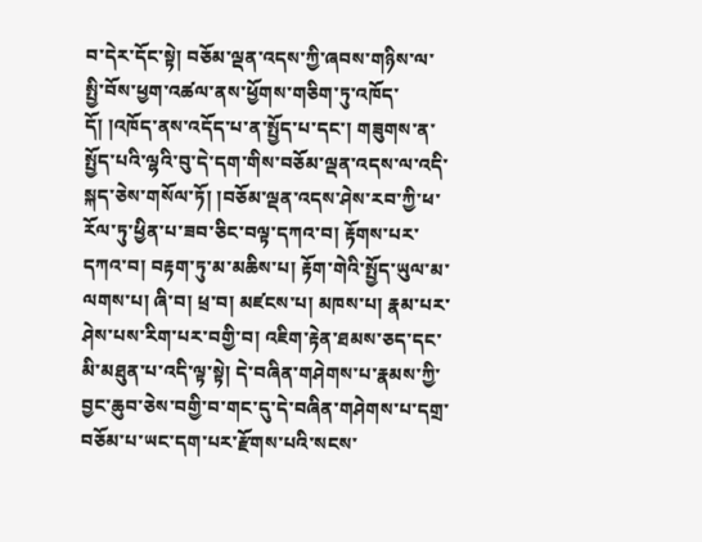བ་དེར་དོང་སྟེ། བཅོམ་ལྡན་འདས་ཀྱི་ཞབས་གཉིས་ལ་སྤྱི་བོས་ཕྱག་འཚལ་ནས་ཕྱོགས་གཅིག་ཏུ་འཁོད་དོ། །འཁོད་ནས་འདོད་པ་ན་སྤྱོད་པ་དང་། གཟུགས་ན་སྤྱོད་པའི་ལྷའི་བུ་དེ་དག་གིས་བཅོམ་ལྡན་འདས་ལ་འདི་སྐད་ཅེས་གསོལ་ཏོ། །བཅོམ་ལྡན་འདས་ཤེས་རབ་ཀྱི་ཕ་རོལ་ཏུ་ཕྱིན་པ་ཟབ་ཅིང་བལྟ་དཀའ་བ། རྟོགས་པར་དཀའ་བ། བརྟག་ཏུ་མ་མཆིས་པ། རྟོག་གེའི་སྤྱོད་ཡུལ་མ་ལགས་པ། ཞི་བ། ཕྲ་བ། མཛངས་པ། མཁས་པ། རྣམ་པར་ཤེས་པས་རིག་པར་བགྱི་བ། འཇིག་རྟེན་ཐམས་ཅད་དང་མི་མཐུན་པ་འདི་ལྟ་སྟེ། དེ་བཞིན་གཤེགས་པ་རྣམས་ཀྱི་བྱང་ཆུབ་ཅེས་བགྱི་བ་གང་དུ་དེ་བཞིན་གཤེགས་པ་དགྲ་བཅོམ་པ་ཡང་དག་པར་རྫོགས་པའི་སངས་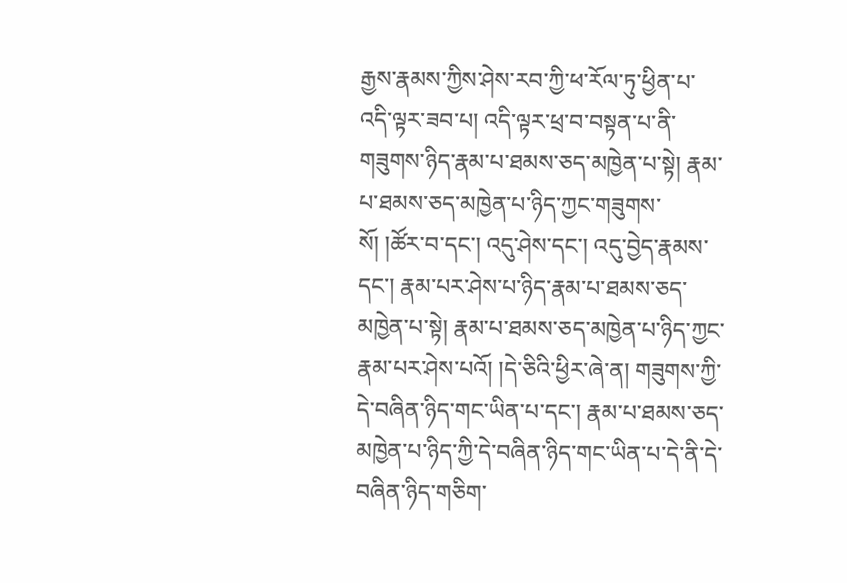རྒྱས་རྣམས་ཀྱིས་ཤེས་རབ་ཀྱི་ཕ་རོལ་ཏུ་ཕྱིན་པ་འདི་ལྟར་ཟབ་པ། འདི་ལྟར་ཕྲ་བ་བསྟན་པ་ནི་གཟུགས་ཉིད་རྣམ་པ་ཐམས་ཅད་མཁྱེན་པ་སྟེ། རྣམ་པ་ཐམས་ཅད་མཁྱེན་པ་ཉིད་ཀྱང་གཟུགས་སོ། །ཚོར་བ་དང་། འདུ་ཤེས་དང་། འདུ་བྱེད་རྣམས་དང་། རྣམ་པར་ཤེས་པ་ཉིད་རྣམ་པ་ཐམས་ཅད་མཁྱེན་པ་སྟེ། རྣམ་པ་ཐམས་ཅད་མཁྱེན་པ་ཉིད་ཀྱང་རྣམ་པར་ཤེས་པའོ། །དེ་ཅིའི་ཕྱིར་ཞེ་ན། གཟུགས་ཀྱི་དེ་བཞིན་ཉིད་གང་ཡིན་པ་དང་། རྣམ་པ་ཐམས་ཅད་མཁྱེན་པ་ཉིད་ཀྱི་དེ་བཞིན་ཉིད་གང་ཡིན་པ་དེ་ནི་དེ་བཞིན་ཉིད་གཅིག་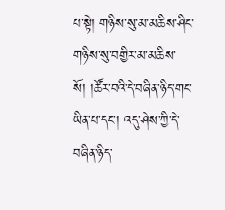པ་སྟེ། གཉིས་སུ་མ་མཆིས་ཤིང་གཉིས་སུ་བགྱིར་མ་མཆིས་སོ། །ཚོར་བའི་དེ་བཞིན་ཉིད་གང་ཡིན་པ་དང་། འདུ་ཤེས་ཀྱི་དེ་བཞིན་ཉིད་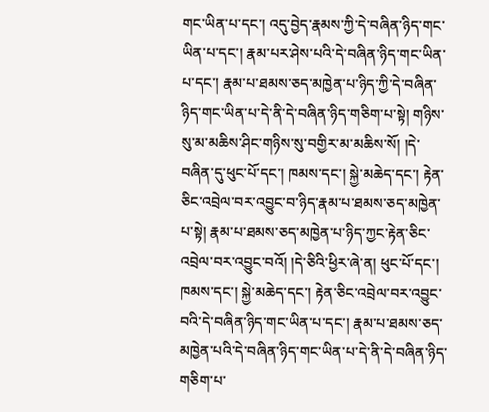གང་ཡིན་པ་དང་། འདུ་བྱེད་རྣམས་ཀྱི་དེ་བཞིན་ཉིད་གང་ཡིན་པ་དང་། རྣམ་པར་ཤེས་པའི་དེ་བཞིན་ཉིད་གང་ཡིན་པ་དང་། རྣམ་པ་ཐམས་ཅད་མཁྱེན་པ་ཉིད་ཀྱི་དེ་བཞིན་ཉིད་གང་ཡིན་པ་དེ་ནི་དེ་བཞིན་ཉིད་གཅིག་པ་སྟེ། གཉིས་སུ་མ་མཆིས་ཤིང་གཉིས་སུ་བགྱིར་མ་མཆིས་སོ། །དེ་བཞིན་དུ་ཕུང་པོ་དང་། ཁམས་དང་། སྐྱེ་མཆེད་དང་། རྟེན་ཅིང་འབྲེལ་བར་འབྱུང་བ་ཉིད་རྣམ་པ་ཐམས་ཅད་མཁྱེན་པ་སྟེ། རྣམ་པ་ཐམས་ཅད་མཁྱེན་པ་ཉིད་ཀྱང་རྟེན་ཅིང་འབྲེལ་བར་འབྱུང་བའོ། །དེ་ཅིའི་ཕྱིར་ཞེ་ན། ཕུང་པོ་དང་། ཁམས་དང་། སྐྱེ་མཆེད་དང་། རྟེན་ཅིང་འབྲེལ་བར་འབྱུང་བའི་དེ་བཞིན་ཉིད་གང་ཡིན་པ་དང་། རྣམ་པ་ཐམས་ཅད་མཁྱེན་པའི་དེ་བཞིན་ཉིད་གང་ཡིན་པ་དེ་ནི་དེ་བཞིན་ཉིད་གཅིག་པ་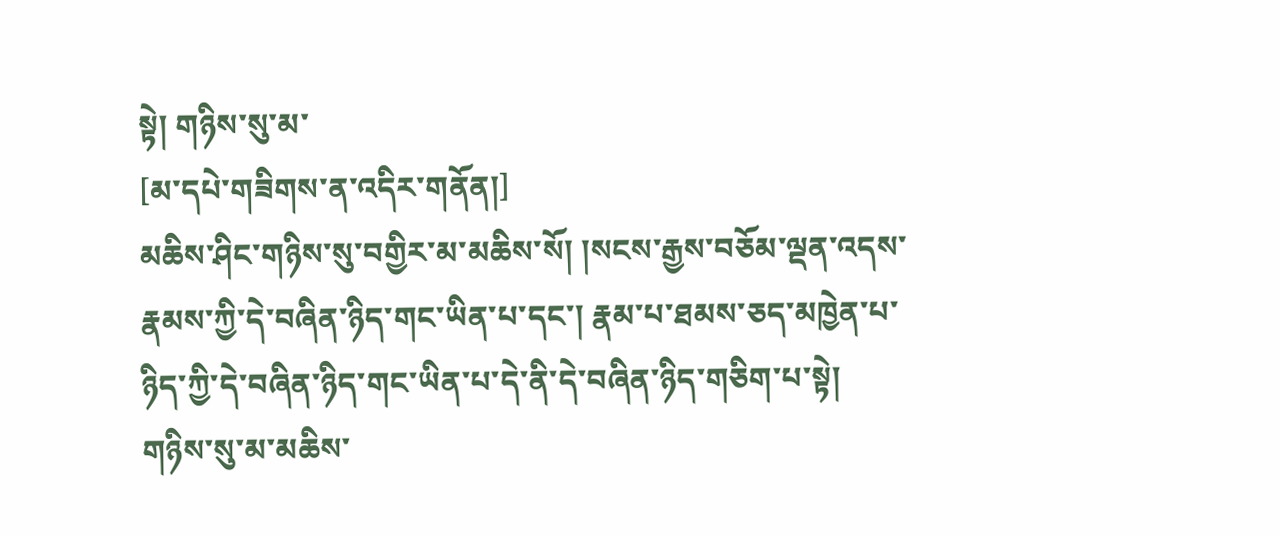སྟེ། གཉིས་སུ་མ་
[མ་དཔེ་གཟིགས་ན་འདིར་གནོན།]
མཆིས་ཤིང་གཉིས་སུ་བགྱིར་མ་མཆིས་སོ། །སངས་རྒྱས་བཅོམ་ལྡན་འདས་རྣམས་ཀྱི་དེ་བཞིན་ཉིད་གང་ཡིན་པ་དང་། རྣམ་པ་ཐམས་ཅད་མཁྱེན་པ་ཉིད་ཀྱི་དེ་བཞིན་ཉིད་གང་ཡིན་པ་དེ་ནི་དེ་བཞིན་ཉིད་གཅིག་པ་སྟེ། གཉིས་སུ་མ་མཆིས་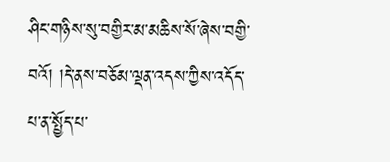ཤིང་གཉིས་སུ་བགྱིར་མ་མཆིས་སོ་ཞེས་བགྱི་བའོ། །དེ་ནས་བཅོམ་ལྡན་འདས་ཀྱིས་འདོད་པ་ན་སྤྱོད་པ་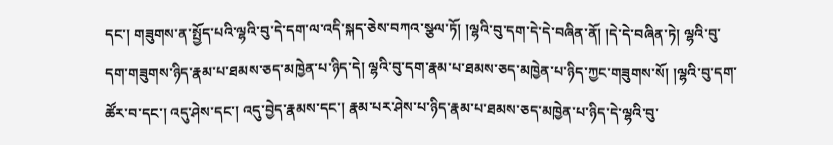དང་། གཟུགས་ན་སྤྱོད་པའི་ལྷའི་བུ་དེ་དག་ལ་འདི་སྐད་ཅེས་བཀའ་སྩལ་ཏོ། །ལྷའི་བུ་དག་དེ་དེ་བཞིན་ནོ། །དེ་དེ་བཞིན་ཏེ། ལྷའི་བུ་དག་གཟུགས་ཉིད་རྣམ་པ་ཐམས་ཅད་མཁྱེན་པ་ཉིད་དེ། ལྷའི་བུ་དག་རྣམ་པ་ཐམས་ཅད་མཁྱེན་པ་ཉིད་ཀྱང་གཟུགས་སོ། །ལྷའི་བུ་དག་ཚོར་བ་དང་། འདུ་ཤེས་དང་། འདུ་བྱེད་རྣམས་དང་། རྣམ་པར་ཤེས་པ་ཉིད་རྣམ་པ་ཐམས་ཅད་མཁྱེན་པ་ཉིད་དེ་ལྷའི་བུ་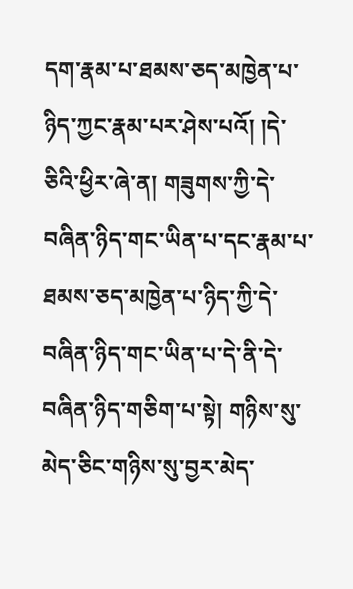དག་རྣམ་པ་ཐམས་ཅད་མཁྱེན་པ་ཉིད་ཀྱང་རྣམ་པར་ཤེས་པའོ། །དེ་ཅིའི་ཕྱིར་ཞེ་ན། གཟུགས་ཀྱི་དེ་བཞིན་ཉིད་གང་ཡིན་པ་དང་རྣམ་པ་ཐམས་ཅད་མཁྱེན་པ་ཉིད་ཀྱི་དེ་བཞིན་ཉིད་གང་ཡིན་པ་དེ་ནི་དེ་བཞིན་ཉིད་གཅིག་པ་སྟེ། གཉིས་སུ་མེད་ཅིང་གཉིས་སུ་བྱར་མེད་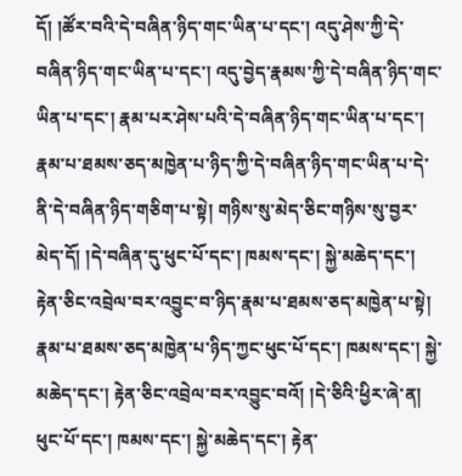དོ། །ཚོར་བའི་དེ་བཞིན་ཉིད་གང་ཡིན་པ་དང་། འདུ་ཤེས་ཀྱི་དེ་བཞིན་ཉིད་གང་ཡིན་པ་དང་། འདུ་བྱེད་རྣམས་ཀྱི་དེ་བཞིན་ཉིད་གང་ཡིན་པ་དང་། རྣམ་པར་ཤེས་པའི་དེ་བཞིན་ཉིད་གང་ཡིན་པ་དང་། རྣམ་པ་ཐམས་ཅད་མཁྱེན་པ་ཉིད་ཀྱི་དེ་བཞིན་ཉིད་གང་ཡིན་པ་དེ་ནི་དེ་བཞིན་ཉིད་གཅིག་པ་སྟེ། གཉིས་སུ་མེད་ཅིང་གཉིས་སུ་བྱར་མེད་དོ། །དེ་བཞིན་དུ་ཕུང་པོ་དང་། ཁམས་དང་། སྐྱེ་མཆེད་དང་། རྟེན་ཅིང་འབྲེལ་བར་འབྱུང་བ་ཉིད་རྣམ་པ་ཐམས་ཅད་མཁྱེན་པ་སྟེ། རྣམ་པ་ཐམས་ཅད་མཁྱེན་པ་ཉིད་ཀྱང་ཕུང་པོ་དང་། ཁམས་དང་། སྐྱེ་མཆེད་དང་། རྟེན་ཅིང་འབྲེལ་བར་འབྱུང་བའོ། །དེ་ཅིའི་ཕྱིར་ཞེ་ན། ཕུང་པོ་དང་། ཁམས་དང་། སྐྱེ་མཆེད་དང་། རྟེན་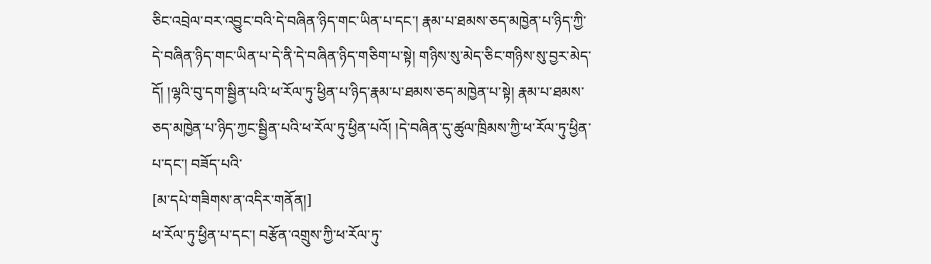ཅིང་འབྲེལ་བར་འབྱུང་བའི་དེ་བཞིན་ཉིད་གང་ཡིན་པ་དང་། རྣམ་པ་ཐམས་ཅད་མཁྱེན་པ་ཉིད་ཀྱི་དེ་བཞིན་ཉིད་གང་ཡིན་པ་དེ་ནི་དེ་བཞིན་ཉིད་གཅིག་པ་སྟེ། གཉིས་སུ་མེད་ཅིང་གཉིས་སུ་བྱར་མེད་དོ། །ལྷའི་བུ་དག་སྦྱིན་པའི་ཕ་རོལ་ཏུ་ཕྱིན་པ་ཉིད་རྣམ་པ་ཐམས་ཅད་མཁྱེན་པ་སྟེ། རྣམ་པ་ཐམས་ཅད་མཁྱེན་པ་ཉིད་ཀྱང་སྦྱིན་པའི་ཕ་རོལ་ཏུ་ཕྱིན་པའོ། །དེ་བཞིན་དུ་ཚུལ་ཁྲིམས་ཀྱི་ཕ་རོལ་ཏུ་ཕྱིན་པ་དང་། བཟོད་པའི་
[མ་དཔེ་གཟིགས་ན་འདིར་གནོན།]
ཕ་རོལ་ཏུ་ཕྱིན་པ་དང་། བརྩོན་འགྲུས་ཀྱི་ཕ་རོལ་ཏུ་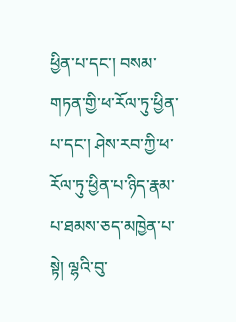ཕྱིན་པ་དང་། བསམ་གཏན་གྱི་ཕ་རོལ་ཏུ་ཕྱིན་པ་དང་། ཤེས་རབ་ཀྱི་ཕ་རོལ་ཏུ་ཕྱིན་པ་ཉིད་རྣམ་པ་ཐམས་ཅད་མཁྱེན་པ་སྟེ། ལྷའི་བུ་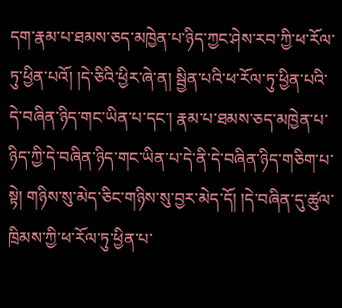དག་རྣམ་པ་ཐམས་ཅད་མཁྱེན་པ་ཉིད་ཀྱང་ཤེས་རབ་ཀྱི་ཕ་རོལ་ཏུ་ཕྱིན་པའོ། །དེ་ཅིའི་ཕྱིར་ཞེ་ན། སྦྱིན་པའི་ཕ་རོལ་ཏུ་ཕྱིན་པའི་དེ་བཞིན་ཉིད་གང་ཡིན་པ་དང་། རྣམ་པ་ཐམས་ཅད་མཁྱེན་པ་ཉིད་ཀྱི་དེ་བཞིན་ཉིད་གང་ཡིན་པ་དེ་ནི་དེ་བཞིན་ཉིད་གཅིག་པ་སྟེ། གཉིས་སུ་མེད་ཅིང་གཉིས་སུ་བྱར་མེད་དོ། །དེ་བཞིན་དུ་ཚུལ་ཁྲིམས་ཀྱི་ཕ་རོལ་ཏུ་ཕྱིན་པ་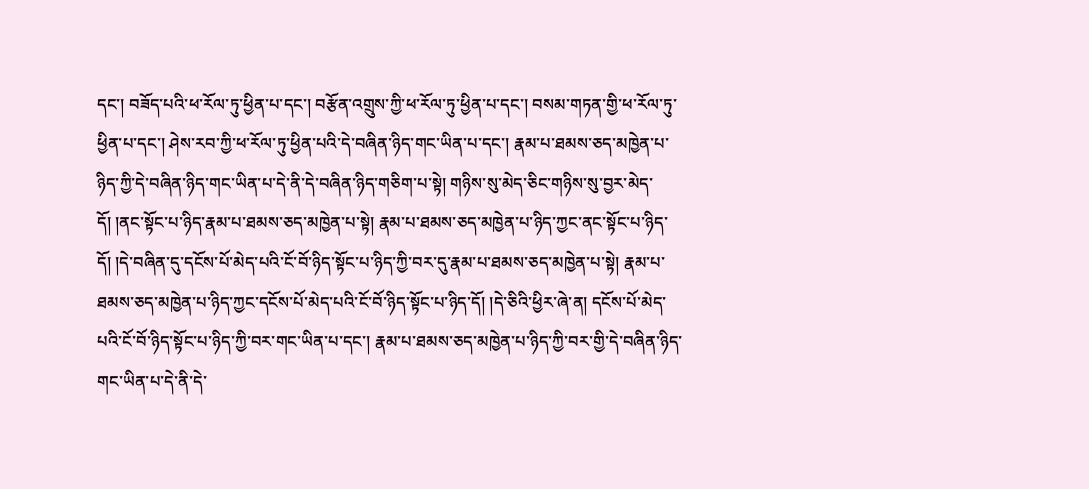དང་། བཟོད་པའི་ཕ་རོལ་ཏུ་ཕྱིན་པ་དང་། བརྩོན་འགྲུས་ཀྱི་ཕ་རོལ་ཏུ་ཕྱིན་པ་དང་། བསམ་གཏན་གྱི་ཕ་རོལ་ཏུ་ཕྱིན་པ་དང་། ཤེས་རབ་ཀྱི་ཕ་རོལ་ཏུ་ཕྱིན་པའི་དེ་བཞིན་ཉིད་གང་ཡིན་པ་དང་། རྣམ་པ་ཐམས་ཅད་མཁྱེན་པ་ཉིད་ཀྱི་དེ་བཞིན་ཉིད་གང་ཡིན་པ་དེ་ནི་དེ་བཞིན་ཉིད་གཅིག་པ་སྟེ། གཉིས་སུ་མེད་ཅིང་གཉིས་སུ་བྱར་མེད་དོ། །ནང་སྟོང་པ་ཉིད་རྣམ་པ་ཐམས་ཅད་མཁྱེན་པ་སྟེ། རྣམ་པ་ཐམས་ཅད་མཁྱེན་པ་ཉིད་ཀྱང་ནང་སྟོང་པ་ཉིད་དོ། །དེ་བཞིན་དུ་དངོས་པོ་མེད་པའི་ངོ་བོ་ཉིད་སྟོང་པ་ཉིད་ཀྱི་བར་དུ་རྣམ་པ་ཐམས་ཅད་མཁྱེན་པ་སྟེ། རྣམ་པ་ཐམས་ཅད་མཁྱེན་པ་ཉིད་ཀྱང་དངོས་པོ་མེད་པའི་ངོ་བོ་ཉིད་སྟོང་པ་ཉིད་དོ། །དེ་ཅིའི་ཕྱིར་ཞེ་ན། དངོས་པོ་མེད་པའི་ངོ་བོ་ཉིད་སྟོང་པ་ཉིད་ཀྱི་བར་གང་ཡིན་པ་དང་། རྣམ་པ་ཐམས་ཅད་མཁྱེན་པ་ཉིད་ཀྱི་བར་གྱི་དེ་བཞིན་ཉིད་གང་ཡིན་པ་དེ་ནི་དེ་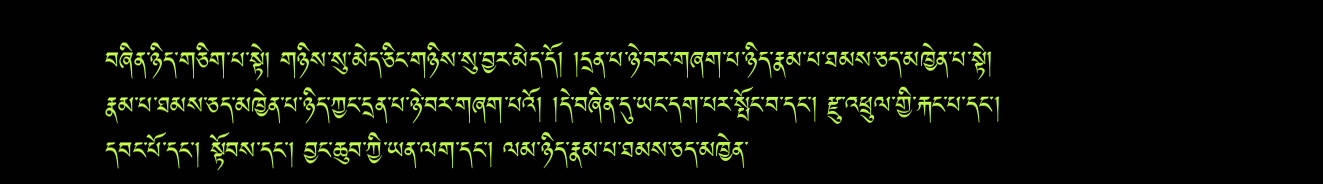བཞིན་ཉིད་གཅིག་པ་སྟེ། གཉིས་སུ་མེད་ཅིང་གཉིས་སུ་བྱར་མེད་དོ། །དྲན་པ་ཉེ་བར་གཞག་པ་ཉིད་རྣམ་པ་ཐམས་ཅད་མཁྱེན་པ་སྟེ། རྣམ་པ་ཐམས་ཅད་མཁྱེན་པ་ཉིད་ཀྱང་དྲན་པ་ཉེ་བར་གཞག་པའོ། །དེ་བཞིན་དུ་ཡང་དག་པར་སྤོང་བ་དང་། རྫུ་འཕྲུལ་གྱི་རྐང་པ་དང་། དབང་པོ་དང་། སྟོབས་དང་། བྱང་ཆུབ་ཀྱི་ཡན་ལག་དང་། ལམ་ཉིད་རྣམ་པ་ཐམས་ཅད་མཁྱེན་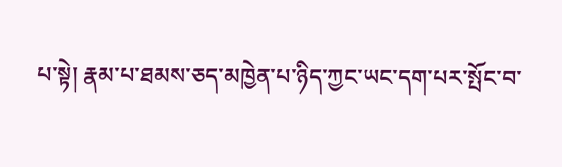པ་སྟེ། རྣམ་པ་ཐམས་ཅད་མཁྱེན་པ་ཉིད་ཀྱང་ཡང་དག་པར་སྤོང་བ་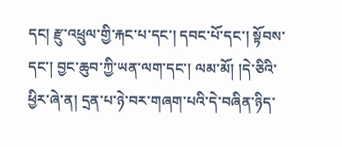དང། རྫུ་འཕྲུལ་གྱི་རྐང་པ་དང་། དབང་པོ་དང་། སྟོབས་དང་། བྱང་ཆུབ་ཀྱི་ཡན་ལག་དང་། ལམ་མོ། །དེ་ཅིའི་ཕྱིར་ཞེ་ན། དྲན་པ་ཉེ་བར་གཞག་པའི་དེ་བཞིན་ཉིད་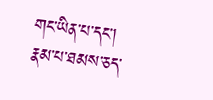གང་ཡིན་པ་དང་། རྣམ་པ་ཐམས་ཅད་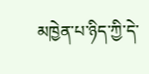མཁྱེན་པ་ཉིད་ཀྱི་དེ་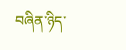བཞིན་ཉིད་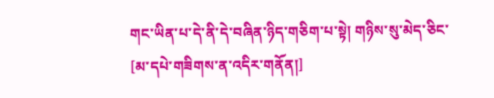གང་ཡིན་པ་དེ་ནི་དེ་བཞིན་ཉིད་གཅིག་པ་སྟེ། གཉིས་སུ་མེད་ཅིང་
[མ་དཔེ་གཟིགས་ན་འདིར་གནོན།]